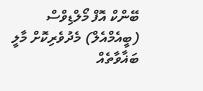ބޭންކް އޮފް މޯލްޑިވްސް (ބީއެމްއެލް) މެދުވެރިކޮށް މާލީ ބަޣާވާތެއް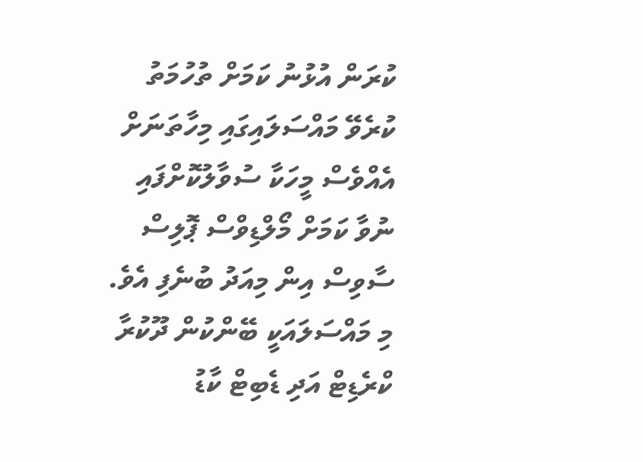ކުރަން އުޅުނު ކަމަށް ތުހުމަތު ކުރެވޭ މައްސަލައިގައި މިހާތަނަށް އެއްވެސް މީހަކާ ސުވާލުކޮށްފައި ނުވާ ކަމަށް މޯލްޑިވްސް ޕޮލިސް ސާވިސް އިން މިއަދު ބުނެފި އެވެ.
މި މައްސަލައަކީ ބޭންކުން ދޫކުރާ ކްރެޑިޓް އަދި ޑެބިޓް ކާޑު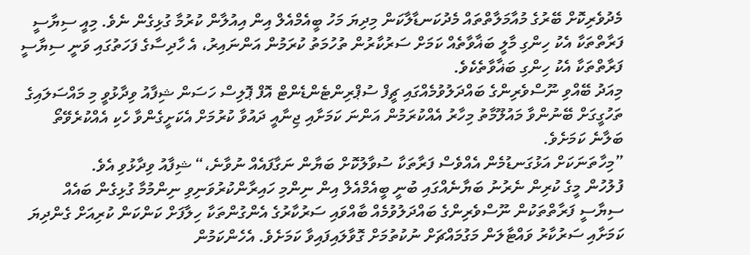މެދުވެރިކޮށް ބޭރުގެ މުއާމަލާތްތައް މެދުކަނޑާލާކަން މިދިޔަ މަހު ބީއެމްއެލް އިން އިއުލާން ކުރުމާ ގުޅިގެން ނެވެ. މިއީ ސިޔާސީ ފަރާތްތަކާ އެކު ހިންގި މާލީ ބަޣާވާތެއް ކަމަށް ސަރުކާރުން ތުހުމަތު ކުރަމުން އަންނައިރު، އެ ހާދިސާގެ ފަހަތުގައި ވަނީ ސިޔާސީ ފަރާތްތަކާ އެކު ހިންގި ބަޣާވާތެކެވެ.
މިއަދު ބޭއްވި ނޫސްވެރިންގެ ބައްދަލުވުމެއްގައި ޗީފް ސުޕްރިންޓެންޑެންޓް އޮފް ޕޮލިސް ހަސަން ޝިފާއު ވިދާޅުވީ މި މައްސަލައިގެ ތަހުގީގަށް ބޭނުންވާ މައުލޫމާތު މިހާރު އެއްކުރަމުން އަންނަ ކަމަށާއި ޖިނާއީ ދައުވާ ކުރުމަށް އެކަށީގެންވާ ހެކި އެއްކުރެވޭތޯ ބަލާނެ ކަމަށެވެ.
”މިހާތަނަކަށް އަޅުގަނޑުމެން އެއްވެސް ފަރާތަކާ ސުވާލުކޮށް ބަޔާން ނަގާފައެއް ނުވާނެ،“ ޝިފާއު ވިދާޅުވި އެވެ.
ފުލުހުން މީގެ ކުރިން ނެރުނު ބަޔާނެއްގައި ބުނީ ބީއެމްއެލް އިން ނިންމި ހައިރާންކުރުވަނިވި ނިންމުމާ ގުޅިގެން ބައެއް ސިޔާސީ ފަރާތްތަކުން ނޫސްވެރިންގެ ބައްދަލުވުމެއް ބާއްވައި ސަރުކާރުގެ އެންގުންތަކާ ހިލާފަށް ކަންކަން ކުރިއަށް ގެންދިޔަ ކަމަށާއި ސަރުކާރު ވައްޓާލަން މަގުމައްޗަށް ނުކުތުމަށް ގޮވާލައިފައިވާ ކަމަށެވެ. އެހެންކަމުން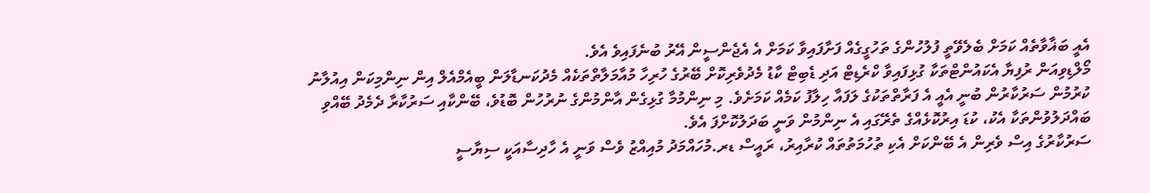އެއީ ބަޣާވާތެއް ކަމަށް ބެލެވޭތީ ފުލުހުންގެ ތަހުގީގެއް ފަށާފައިވާ ކަމަށް އެ އެޖެންސީން އޭރު ބުނެފައިވެ އެވެ.
މޯލްޑިވިއަން ރުފިޔާ އެކައުންޓްތަކާ ގުޅިފައިވާ ކްރެޑިޓް އަދި ޑެބިޓް ކާޑު މެދުވެރިކޮށް ބޭރުގެ ހުރިހާ މުއާމަލާތްތަކެއް މެދުކަނޑާލަން ބީއެމްއެލް އިން ނިންމިކަން އިއުލާނު ކުރުމުން ސަރުކާރުން ބުނީ އެއީ އެ ފަރާތްތަކުގެ ލަފައާ ހިލާފު ކަމެއް ކަމަށެވެ. މި ނިންމުމާ ގުޅިގެން އާންމުންގެ ނުރުހުން ބޮޑުވެ، ބޭންކާއި ސަރުކާރާ ދެމެދު ބޭއްވި ބައްދަލުވުންތަކާ އެކު، ކުޑަ އިރުކޮޅެއްގެ ތެރޭގައި އެ ނިންމުން ވަނީ ބަދަލުކޮށްފަ އެވެ.
ސަރުކާރުގެ އިސް ވެރިން އެ ބޭންކަށް އެކި ތުހުމަތުތައް ކުރާއިރު، ރައީސް ޑރ.މުހައްމަދު މުއިއްޒު ވެސް ވަނީ އެ ހާދިސާއަކީ ސިޔާސީ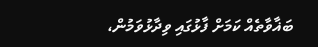ބަޣާވާތެއް ކަމަށް ފާޅުގައި ވިދާޅުވަމުން،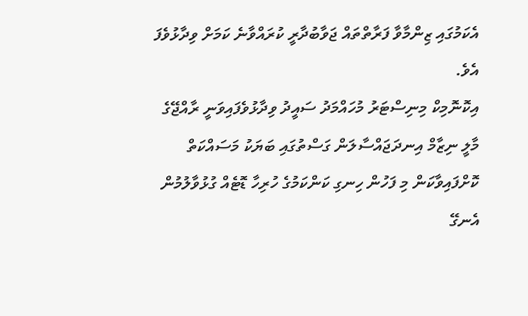އެކަމުގައި ޒިންމާވާ ފަރާތްތައް ޖަވާބުދާރީ ކުރައްވާނެ ކަމަށް ވިދާޅުވެފަ އެވެ.
އިކޮނޮމިކް މިނިސްޓަރު މުހައްމަދު ސައީދު ވިދާޅުވެފައިވަނީ ރާއްޖޭގެ މާލީ ނިޒާމް އިނދަޖައްސާލަން ގަސްތުގައި ބަޔަކު މަސައްކަތް ކޮށްފައިވާކަން މި ފަހުން ހިނގި ކަންކަމުގެ ހުރިހާ ޑޮޓެއް ގުޅުވާލުމުން އެނގޭ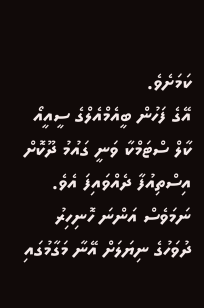ކަމަށެވެ.
އޭގެ ފަހުން ބީއެމްއެލްގެ ސީއީއޯ ކާލް ސްޓަމްކާ ވަނީ ގައުމު ދޫކޮށް އިސްތިއުފާ ދެއްވައިފަ އެވެ. ނަމަވެސް އަންނަ ހޮނިހިރު ދުވަހުގެ ނިޔަލަށް އޭނާ މަގާމުގައި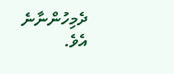ދެމިހުންނާނެ އެވެ.